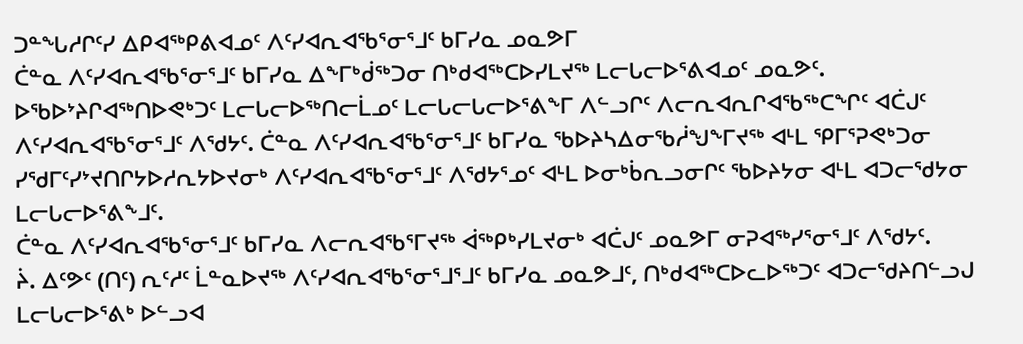ᑐᓐᖓᓱᒋᑦᓯ ᐃᑭᐊᖅᑭᕕᐊᓄᑦ ᐱᑦᓯᐊᕆᐊᖃᕐᓂᕐᒧᑦ ᑲᒥᓯᓇ ᓄᓇᕗᒥ
ᑖᓐᓇ ᐱᑦᓯᐊᕆᐊᖃᕐᓂᕐᒧᑦ ᑲᒥᓯᓇ ᐃᖕᒥᒃᑰᖅᑐᓂ ᑎᒃᑯᐊᖅᑕᐅᓯᒪᔪᖅ ᒪᓕᒐᓕᐅᕐᕕᐊᓄᑦ ᓄᓇᕗᑦ. ᐅᖃᐅᔾᔨᒋᐊᖅᑎᐅᕙᒃᑐᑦ ᒪᓕᒐᓕᐅᖅᑎᓕᒫᓄᑦ ᒪᓕᒐᓕᒐᓕᐅᕐᕕᖕᒥ ᐱᓪᓗᒋᑦ ᐱᓕᕆᐊᕆᒋᐊᖃᖅᑕᖏᑦ ᐊᑖᒍᑦ ᐱᑦᓯᐊᕆᐊᖃᕐᓂᕐᒧᑦ ᐱᖁᔭᑦ. ᑖᓐᓇ ᐱᑦᓯᐊᕆᐊᖃᕐᓂᕐᒧᑦ ᑲᒥᓯᓇ ᖃᐅᔨᓴᐃᓂᖃᓲᖑᖕᒥᔪᖅ ᐊᒻᒪ ᕿᒥᕐᕈᕙᒃᑐᓂ ᓯᖁᒥᑦᓯᔾᔪᑎᒋᔭᐅᓱᕆᔭᐅᔪᓂᒃ ᐱᑦᓯᐊᕆᐊᖃᕐᓂᕐᒧᑦ ᐱᖁᔭᕐᓄᑦ ᐊᒻᒪ ᐅᓂᒃᑳᕆᓗᓂᒋᑦ ᖃᐅᔨᔭᓂ ᐊᒻᒪ ᐊᑐᓕᖁᔭᓂ ᒪᓕᒐᓕᐅᕐᕕᖕᒧᑦ.
ᑖᓐᓇ ᐱᑦᓯᐊᕆᐊᖃᕐᓂᕐᒧᑦ ᑲᒥᓯᓇ ᐱᓕᕆᐊᖃᕐᒥᔪᖅ ᐋᖅᑭᒃᓯᒪᔪᓂᒃ ᐊᑖᒍᑦ ᓄᓇᕗᒥ ᓂᕈᐊᖅᓯᕐᓂᕐᒧᑦ ᐱᖁᔭᑦ.
ᔩ. ᐃᑦᕗᑦ (ᑎᑦ) ᕆᑦᓱᑦ ᒫᓐᓇᐅᔪᖅ ᐱᑦᓯᐊᕆᐊᖃᕐᓂᕐᒧᕐᒧᑦ ᑲᒥᓯᓇ ᓄᓇᕗᒧᑦ, ᑎᒃᑯᐊᖅᑕᐅᓚᐅᖅᑐᑦ ᐊᑐᓕᖁᔨᑎᓪᓗᒍ ᒪᓕᒐᓕᐅᕐᕕᒃ ᐅᓪᓗᐊ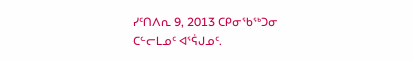ᓯᑦᑎᐱᕆ 9, 2013 ᑕᑭᓂᖃᖅᑐᓂ ᑕᓪᓕᒪᓄᑦ ᐊᕐᕌᒍᓄᑦ.